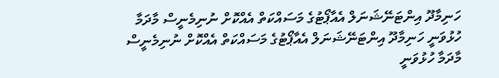ހަނިމާދޫ އިންޓަނޭޝަނަލް އެއާޕޯޓުގެ މަސައްކަތް އެއްކޮށް ނުނިމެނީސް މާދަމާ ހުޅުވަނީ ހަނިމާދޫ އިންޓަނޭޝަނަލް އެއާޕޯޓުގެ މަސައްކަތް އެއްކޮށް ނުނިމެނީސް މާދަމާ ހުޅުވަނީ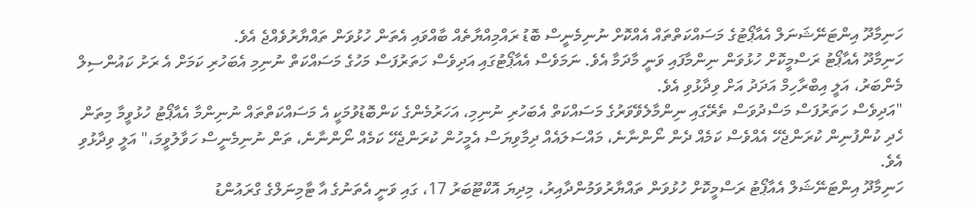ހަނިމާދޫ އިންޓަނޭޝަނަލް އެއާޕޯޓުގެ މަސައްކަތްތައް އެއްކޮށް ނުނިމެނީސް ބޮޑު ރައްމިއްޔާތެއް ބާއްވައި އެތަން ހުޅުވަން ތައްޔާރުވެއްޖެ އެވެ.
ހަނިމާދޫ އެއާޕޯޓު ރަސްމީކޮށް ހުޅުވަން ނިންމާފައި ވަނީ މާދަމާ އެވެ. ނަމަވެސް އެއާޕޯޓުގައި އަދިވެސް ހަތަރުފަސް މަހުގެ މަސައްކަތް ނުނިމި އެބަހުރި ކަމަށް އެ ރަށު ކައުންސިލް މެންބަރު، އަލީ އިބްރާހިމް އަދަދު އަށް ވިދާޅުވި އެވެ.
"އަދިވެސް ހަތަރުފަސް މަސްދުވަސް ތެރޭގައި ނިންމާލެވޭވަރުގެ މަސައްކަތް އެބަހުރި ނުނިމި، އަހަރުމެންގެ ކަންބޮޑުވުމަކީ އެ މަސައްކަތްތައް ނުނިންމާ އެއާޕޯޓު ހުޅުވީމާ މިތަން ހެދި ކުންފުނިން ކުރަންޖެހޭ އެއްވެސް ކަމެއް ދެން ނޯންނާނެ، މައްސަލައެއް ދިމާވިޔަސް އެމީހުން ކުރަންޖެހޭ ކަމެއް ނޯންނާނެ، ތަން ނުނިމެނީސް ހަވާލުވީމަ،" އަލީ ވިދާޅުވި އެވެ.
ހަނިމާދޫ އިންޓަނޭޝަލް އެއާޕޯޓު ރަސްމީކޮށް ހުޅުވަން ތައްޔާރުވަމުންދާއިރު، މިދިޔަ އޮކްޓޫބަރު 17، ގައި ވަނީ އެތަނުގެ އާ ޓާމިނަލްގެ ގްރައުންޑު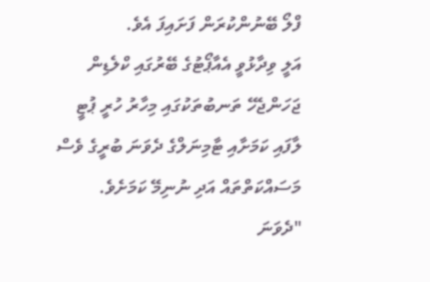ފްލޯ ބޭނުންކުރަން ފަށައިފަ އެވެ.
އަލީ ވިދާޅުވީ އެއާޕޯޓުގެ ބޭރުގައި ކްލެޑިން ޖަހަންޖެހޭ ތަނބުތަކުގައި މިހާރު ހުރީ ޕުޓީ ލާފައި ކަމަށާއި ޓާމިނަލްގެ ދެވަނަ ބުރީގެ ވެސް މަސައްކަތްތައް އަދި ނުނިމޭ ކަމަށެވެ.
"ދެވަނަ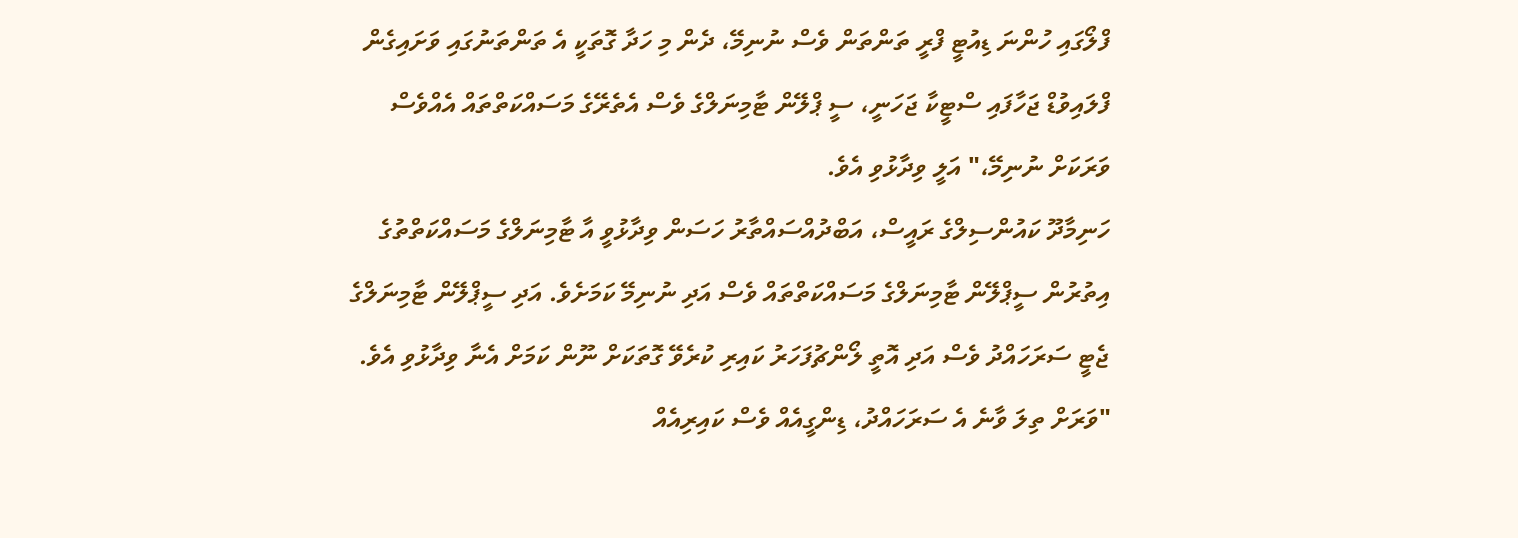ފްލޯގައި ހުންނަ ޑިއުޓީ ފްރީ ތަންތަން ވެސް ނުނިމޭ، ދެން މި ހަދާ ގޮތަކީ އެ ތަންތަނުގައި ވަށައިގެން ފްލައިވުޑް ޖަހާފައި ސްޓީކާ ޖަހަނީ، ސީ ޕްލޭން ޓާމިނަލްގެ ވެސް އެތެރޭގެ މަސައްކަތްތައް އެއްވެސް ވަރަކަށް ނުނިމޭ،" އަލީ ވިދާޅުވި އެވެ.
ހަނިމާދޫ ކައުންސިލްގެ ރައީސް، އަބްދުއްސައްތާރު ހަސަން ވިދާޅުވީ އާ ޓާމިނަލްގެ މަސައްކަތްތުގެ އިތުރުން ސީޕްލޭން ޓާމިނަލްގެ މަސައްކަތްތައް ވެސް އަދި ނުނިމޭ ކަމަށެވެ. އަދި ސީޕްލޭން ޓާމިނަލްގެ ޖެޓީ ސަރަހައްދު ވެސް އަދި އޮތީ ލޯންޗުފަހަރު ކައިރި ކުރެވޭ ގޮތަކަށް ނޫން ކަމަށް އެނާ ވިދާޅުވި އެވެ.
"ވަރަށް ތިލަ ވާނެ އެ ސަރަހައްދު، ޑިންގީއެއް ވެސް ކައިރިއެއް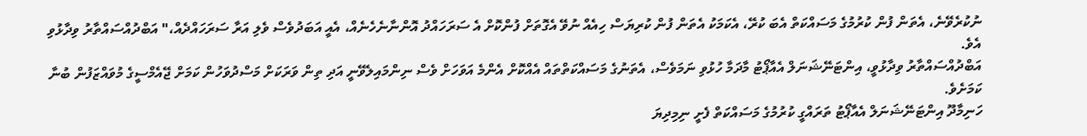ނުކުރެވޭނެ، އެތަން ފުން ކުރުމުގެ މަސައްކަތް އެބަ ކުރޭ، އެކަމަކު އެތަން ފުން ކުރިޔަސް ހިއެއް ނުވޭ އެގޮތަށް ފުންކޮށް އެ ސަރަހައްދު އޮންނާނެހެނެއް، އެއީ އަބަދުވެސް ވެލި އަރާ ސަރަހައްދެއް،" އަބްދުއްސައްތާރު ވިދާޅުވި އެވެ.
އަބްދުއްސައްތާރު ވިދާޅުވީ، އިންޓަނޭޝަނަލް އެއާޕޯޓު މާދަމާ ހުޅުވި ނަމަވެސް، އެތަނުގެ މަސައްކަތްތައް އެއްކޮށް އެންމެ އަވަހަށް ވެސް ނިންމައިލެވޭނީ އަދި ތިން ވަރަކަށް މަސްދުވަހުން ކަމަށް ޖޭއެމްސީގެ މުވައްޒަފުން ބުނާ ކަމަށެވެ.
ހަނިމާދޫ އިންޓަނޭޝަނަލް އެއާޕޯޓު ތަރައްގީ ކުރުމުގެ މަސައްކަތް ފެށީ ނިމިދިޔަ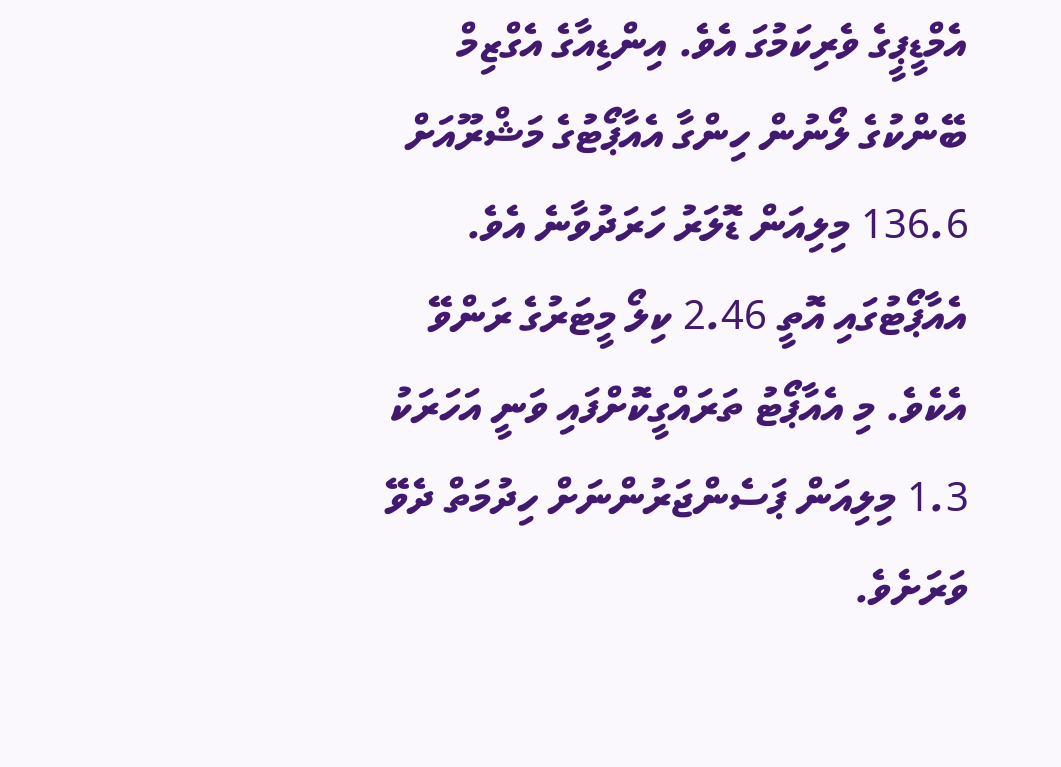އެމްޑީޕީގެ ވެރިކަމުގަ އެވެ. އިންޑިއާގެ އެގްޒިމް ބޭންކުގެ ލޯނުން ހިންގާ އެއާޕޯޓުގެ މަޝްރޫއަށް 136.6 މިލިއަން ޑޮލަރު ހަރަދުވާނެ އެވެ. އެއާޕޯޓުގައި އޮތީ 2.46 ކިލޯ މީޓަރުގެ ރަންވޭ އެކެވެ. މި އެއާޕޯޓު ތަރައްގީކޮށްފައި ވަނީ އަހަރަކު 1.3 މިލިއަން ޕަސެންޖަރުންނަށް ހިދުމަތް ދެވޭ ވަރަށެވެ.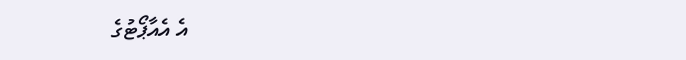އެ އެއާޕޯޓުގެ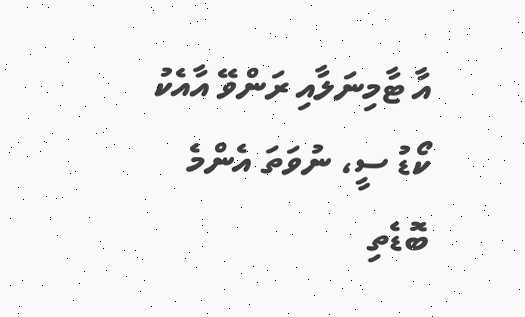އާ ޓާމިނަލާއި ރަންވޭ އާއެކު ކޯޑު ސީ، ނުވަތަ އެންމެ ބޮޑެތި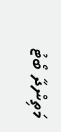މަތިންދާ ބޯޓު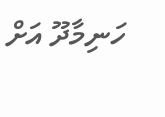ހަނިމާދޫ އަށް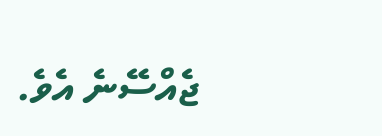ޖެއްސޭނެ އެވެ.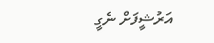އަރުޝީފަށް ނެގީ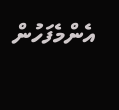އެންމެފަހުން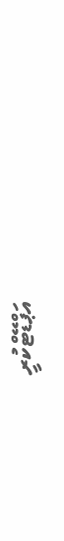އަޕްޑޭޓްކުރީ